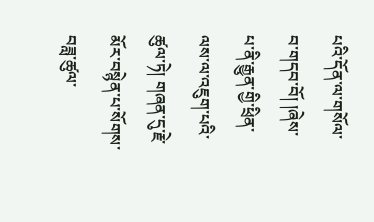པའི་དོན་ལ་གསོལ་བ་གདབ་བོ། །ཞེས་པ་ནི་རྒྱུན་གྱི་ཕྲིན་ལས་ལ་འཇུག་པའི་ཚུལ་ཏེ། གཞན་དུ་རྗེ་མོར་བསྙེན་པ་སོགས་བཟླ་ཚུལ་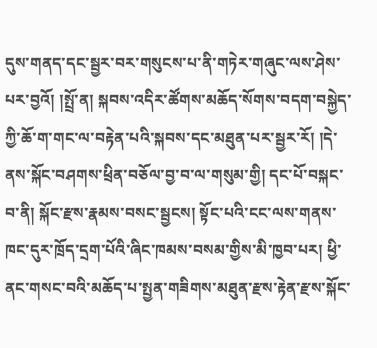དུས་གནད་དང་སྦྱར་བར་གསུངས་པ་ནི་གཏེར་གཞུང་ལས་ཤེས་པར་བྱའོ། །སྤྲོ་ན། སྐབས་འདིར་ཚོགས་མཆོད་སོགས་བདག་བསྐྱེད་ཀྱི་ཆོ་ག་གང་ལ་བརྟེན་པའི་སྐབས་དང་མཐུན་པར་སྦྱར་རོ། །དེ་ནས་སྐོང་བཤགས་ཕྲིན་བཅོལ་བྱ་བ་ལ་གསུམ་གྱི། དང་པོ་བསྐང་བ་ནི། སྐོང་རྫས་རྣམས་བསང་སྦྱངས། སྟོང་པའི་ངང་ལས་གནས་ཁང་དུར་ཁྲོད་དྲག་པོའི་ཞིང་ཁམས་བསམ་གྱིས་མི་ཁྱབ་པར། ཕྱི་ནང་གསང་བའི་མཆོད་པ་སྤྱན་གཟིགས་མཐུན་རྫས་རྟེན་རྫས་སྐོང་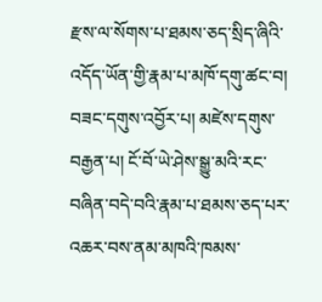རྫས་ལ་སོགས་པ་ཐམས་ཅད་སྲིད་ཞིའི་འདོད་ཡོན་གྱི་རྣམ་པ་མཁོ་དགུ་ཚང་བ། བཟང་དགུས་འབྱོར་པ། མཛེས་དགུས་བརྒྱན་པ། ངོ་བོ་ཡེ་ཤེས་སྒྱུ་མའི་རང་བཞིན་བདེ་བའི་རྣམ་པ་ཐམས་ཅད་པར་འཆར་བས་ནམ་མཁའི་ཁམས་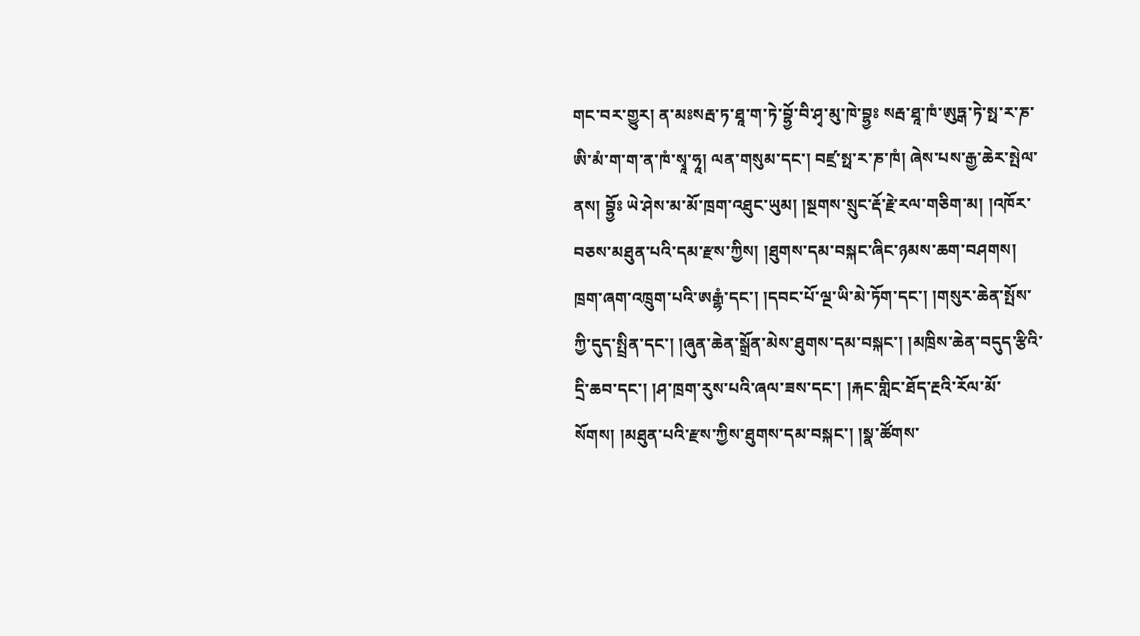གང་བར་གྱུར། ན་མཿསརྦ་ཏ་ཐཱ་ག་ཏེ་བྷྱོ་བི་ཤྭ་མུ་ཁེ་བྷྱཿ སརྦ་ཐཱ་ཁཾ་ཨུཏྒ་ཏེ་སྥ་ར་ཎ་ཨི་མཾ་ག་ག་ན་ཁཾ་སྭཱ་ཧཱ། ལན་གསུམ་དང་། བཛྲ་སྥ་ར་ཎ་ཁཾ། ཞེས་པས་རྒྱ་ཆེར་སྤེལ་ནས། བྷྱོཿ ཡེ་ཤེས་མ་མོ་ཁྲག་འཐུང་ཡུམ། །སྔགས་སྲུང་རྡོ་རྗེ་རལ་གཅིག་མ། །འཁོར་བཅས་མཐུན་པའི་དམ་རྫས་ཀྱིས། །ཐུགས་དམ་བསྐང་ཞིང་ཉམས་ཆག་བཤགས། ཁྲག་ཞག་འཁྲུག་པའི་ཨརྒྷཾ་དང་། །དབང་པོ་ལྔ་ཡི་མེ་ཏོག་དང་། །གསུར་ཆེན་སྤོས་ཀྱི་དུད་སྤྲིན་དང་། །ཞུན་ཆེན་སྒྲོན་མེས་ཐུགས་དམ་བསྐང་། །མཁྲིས་ཆེན་བདུད་རྩིའི་དྲི་ཆབ་དང་། །ཤ་ཁྲག་རུས་པའི་ཞལ་ཟས་དང་། །རྐང་གླིང་ཐོད་རྔའི་རོལ་མོ་སོགས། །མཐུན་པའི་རྫས་ཀྱིས་ཐུགས་དམ་བསྐང་། །སྣ་ཚོགས་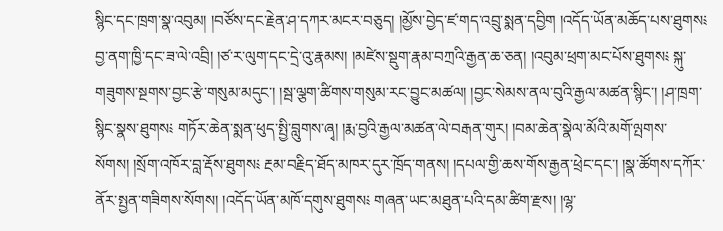སྙིང་དང་ཁྲག་སྣ་འབུམ། །བཙོས་དང་རྗེན་ཤ་དཀར་མངར་བཅུད། །མྱོས་བྱེད་ཛ་གད་འབྲུ་སྨན་དབྱིག །འདོད་ཡོན་མཆོད་པས་ཐུགས༴ བྱ་ནག་ཁྱི་དང་ཟ་ལེ་འབྲི། །ཙ་ར་ལུག་དང་དྲེ་འུ་རྣམས། །མཛེས་སྡུག་རྣམ་བཀྲའི་རྒྱན་ཆ་ཅན། །འབུམ་ཕྲག་མང་པོས་ཐུགས༴ སྐུ་གཟུགས་སྔགས་བྱང་རྩེ་གསུམ་མདུང་། །སྦ་ལྕག་ཚིགས་གསུམ་རང་བྱུང་མཚལ། །བྱང་སེམས་ནལ་བུའི་རྒྱལ་མཚན་སྙིང་། །ཤ་ཁྲག་སྙིང་སྣས་ཐུགས༴ གཏོར་ཆེན་སྨན་ཕུད་སྤྱི་བླུགས་ཞྭ། །རྨ་བྱའི་རྒྱལ་མཚན་ལེ་བརྒན་གུར། །བམ་ཆེན་སྣེལ་མོའི་མགོ་ལྤགས་སོགས། །སྲོག་འཁོར་བླ་རྡོས་ཐུགས༴ རྔམ་བརྗིད་ཐོད་མཁར་དུར་ཁྲོད་གནས། །དཔལ་གྱི་ཆས་གོས་རྒྱན་ཕྲེང་དང་། །སྣ་ཚོགས་དཀོར་ནོར་སྤྱན་གཟིགས་སོགས། །འདོད་ཡོན་མཁོ་དགུས་ཐུགས༴ གཞན་ཡང་མཐུན་པའི་དམ་ཚིག་རྫས། །ལྷ་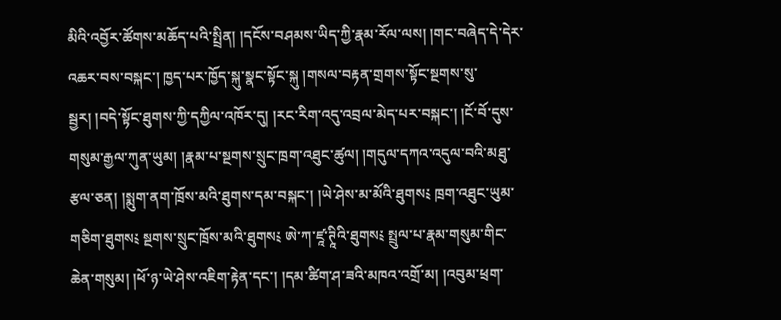མིའི་འབྱོར་ཚོགས་མཆོད་པའི་སྤྲིན། །དངོས་བཤམས་ཡིད་ཀྱི་རྣམ་རོལ་ལས། །གང་བཞེད་དེ་དེར་འཆར་བས་བསྐང་། ཁྱད་པར་ཁྱོད་སྐུ་སྣང་སྟོང་སྐུ །གསལ་བརྟན་གྲགས་སྟོང་སྔགས་སུ་སྦྱར། །བདེ་སྟོང་ཐུགས་ཀྱི་དཀྱིལ་འཁོར་དུ། །རང་རིག་འདུ་འབྲལ་མེད་པར་བསྐང་། །ངོ་བོ་དུས་གསུམ་རྒྱལ་ཀུན་ཡུམ། །རྣམ་པ་སྔགས་སྲུང་ཁྲག་འཐུང་ཚུལ། །གདུལ་དཀའ་འདུལ་བའི་མཐུ་རྩལ་ཅན། །སྨུག་ནག་ཁྲོས་མའི་ཐུགས་དམ་བསྐང་། །ཡེ་ཤེས་མ་མོའི་ཐུགས༴ ཁྲག་འཐུང་ཡུམ་གཅིག་ཐུགས༴ སྔགས་སྲུང་ཁྲོས་མའི་ཐུགས༴ ཨེ་ཀ་ཛཱ་ཊཱིའི་ཐུགས༴ སྤྲུལ་པ་རྣམ་གསུམ་གིང་ཆེན་གསུམ། །ཕོ་ཉ་ཡེ་ཤེས་འཇིག་རྟེན་དང་། །དམ་ཚིག་ཤ་ཟའི་མཁའ་འགྲོ་མ། །འབུམ་ཕྲག་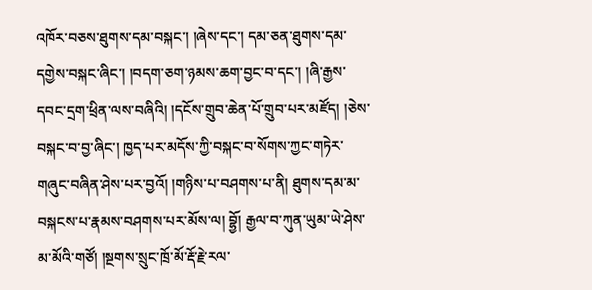འཁོར་བཅས་ཐུགས་དམ་བསྐང་། །ཞེས་དང་། དམ་ཅན་ཐུགས་དམ་དགྱེས་བསྐང་ཞིང་། །བདག་ཅག་ཉམས་ཆག་བྱང་བ་དང་། །ཞི་རྒྱས་དབང་དྲག་ཕྲིན་ལས་བཞིའི། །དངོས་གྲུབ་ཆེན་པོ་གྲུབ་པར་མཛོད། །ཅེས་བསྐང་བ་བྱ་ཞིང་། ཁྱད་པར་མདོས་ཀྱི་བསྐང་བ་སོགས་ཀྱང་གཏེར་གཞུང་བཞིན་ཤེས་པར་བྱའོ། །གཉིས་པ་བཤགས་པ་ནི། ཐུགས་དམ་མ་བསྐངས་པ་རྣམས་བཤགས་པར་མོས་ལ། བྷྱོ། རྒྱལ་བ་ཀུན་ཡུམ་ཡེ་ཤེས་མ་མོའི་གཙོ། །སྔགས་སྲུང་ཁྲོ་མོ་རྡོ་རྗེ་རལ་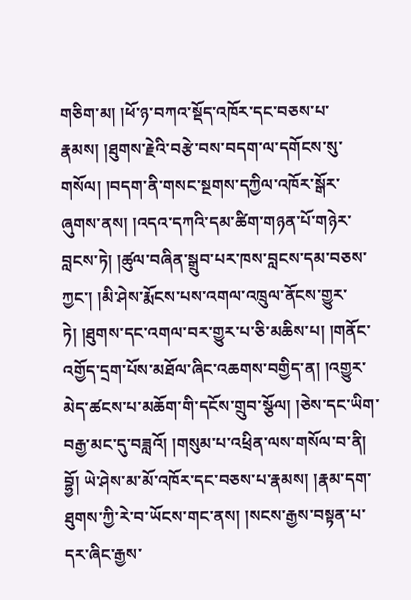གཅིག་མ། །ཕོ་ཉ་བཀའ་སྡོད་འཁོར་དང་བཅས་པ་རྣམས། །ཐུགས་རྗེའི་བརྩེ་བས་བདག་ལ་དགོངས་སུ་གསོལ། །བདག་ནི་གསང་སྔགས་དཀྱིལ་འཁོར་སྒོར་ཞུགས་ནས། །འདའ་དཀའི་དམ་ཚིག་གཉན་པོ་གཉེར་བླངས་ཏེ། །ཚུལ་བཞིན་སྒྲུབ་པར་ཁས་བླངས་དམ་བཅས་ཀྱང་། །མི་ཤེས་རྨོངས་པས་འགལ་འཁྲུལ་ནོངས་གྱུར་ཏེ། །ཐུགས་དང་འགལ་བར་གྱུར་པ་ཅི་མཆིས་པ། །གནོང་འགྱོད་དྲག་པོས་མཐོལ་ཞིང་འཆགས་བགྱིད་ན། །འགྱུར་མེད་ཚངས་པ་མཆོག་གི་དངོས་གྲུབ་སྩོལ། །ཅེས་དང་ཡིག་བརྒྱ་མང་དུ་བཟླའོ། །གསུམ་པ་འཕྲིན་ལས་གསོལ་བ་ནི། བྷྱོ། ཡེ་ཤེས་མ་མོ་འཁོར་དང་བཅས་པ་རྣམས། །རྣམ་དག་ཐུགས་ཀྱི་རེ་བ་ཡོངས་གང་ནས། །སངས་རྒྱས་བསྟན་པ་དར་ཞིང་རྒྱས་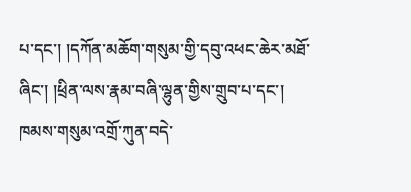པ་དང་། །དཀོན་མཆོག་གསུམ་གྱི་དབུ་འཕང་ཆེར་མཐོ་ཞིང་། །ཕྲིན་ལས་རྣམ་བཞི་ལྷུན་གྱིས་གྲུབ་པ་དང་། ཁམས་གསུམ་འགྲོ་ཀུན་བདེ་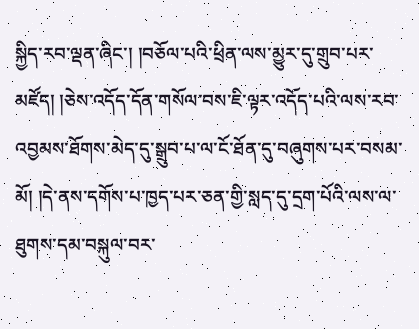སྐྱིད་རབ་ལྡན་ཞིང་། །བཅོལ་པའི་ཕྲིན་ལས་མྱུར་དུ་གྲུབ་པར་མཛོད། །ཅེས་འདོད་དོན་གསོལ་བས་ཇི་ལྟར་འདོད་པའི་ལས་རབ་འབྱམས་ཐོགས་མེད་དུ་སྒྲུབ་པ་ལ་ངོ་ཐོན་དུ་བཞུགས་པར་བསམ་མོ། །དེ་ནས་དགོས་པ་ཁྱད་པར་ཅན་གྱི་སླད་དུ་དྲག་པོའི་ལས་ལ་ཐུགས་དམ་བསྐུལ་བར་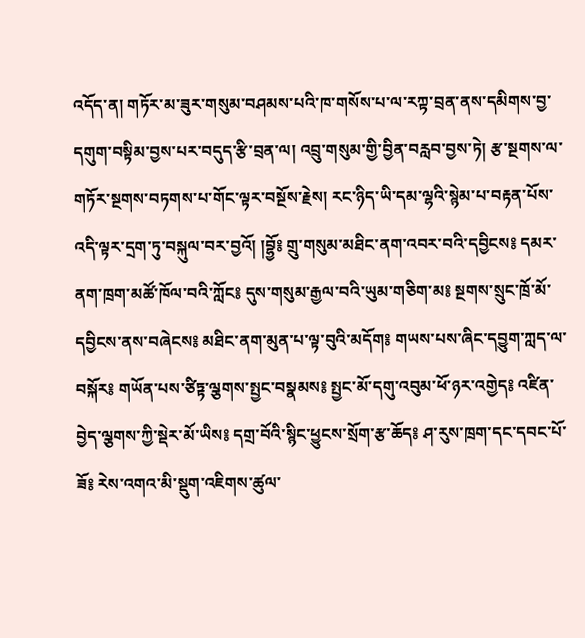འདོད་ན། གཏོར་མ་ཟུར་གསུམ་བཤམས་པའི་ཁ་གསོས་པ་ལ་རཀྟ་བྲན་ནས་དམིགས་བྱ་དགུག་བསྟིམ་བྱས་པར་བདུད་རྩི་བྲན་ལ། འབྲུ་གསུམ་གྱི་བྱིན་བརླབ་བྱས་ཏེ། རྩ་སྔགས་ལ་གཏོར་སྔགས་བཏགས་པ་གོང་ལྟར་བསྔོས་རྗེས། རང་ཉིད་ཡི་དམ་ལྷའི་སྙེམ་པ་བརྟན་པོས་འདི་ལྟར་དྲག་ཏུ་བསྐུལ་བར་བྱའོ། །བྷྱོ༔ གྲུ་གསུམ་མཐིང་ནག་འབར་བའི་དབྱིངས༔ དམར་ནག་ཁྲག་མཚོ་ཁོལ་བའི་ཀློང༔ དུས་གསུམ་རྒྱལ་བའི་ཡུམ་གཅིག་མ༔ སྔགས་སྲུང་ཁྲོ་མོ་དབྱིངས་ནས་བཞེངས༔ མཐིང་ནག་མུན་པ་ལྟ་བུའི་མདོག༔ གཡས་པས་ཞིང་དབྱུག་ཀླད་ལ་བསྐོར༔ གཡོན་པས་ཙིཏྟ་ལྕགས་སྤྱང་བསྣམས༔ སྤྱང་མོ་དགུ་འབུམ་ཕོ་ཉར་འགྱེད༔ འཛིན་བྱེད་ལྕགས་ཀྱི་སྡེར་མོ་ཡིས༔ དགྲ་བོའི་སྙིང་ཕྱུངས་སྲོག་རྩ་ཆོད༔ ཤ་རུས་ཁྲག་དང་དབང་པོ་ཟོ༔ རེས་འགའ་མི་སྡུག་འཇིགས་ཚུལ་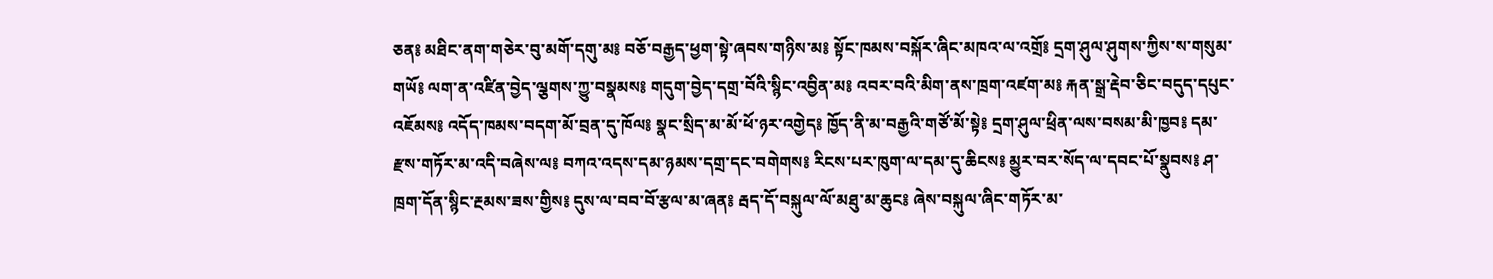ཅན༔ མཐིང་ནག་གཅེར་བུ་མགོ་དགུ་མ༔ བཅོ་བརྒྱད་ཕྱག་སྟེ་ཞབས་གཉིས་མ༔ སྟོང་ཁམས་བསྐོར་ཞིང་མཁའ་ལ་འགྲོ༔ དྲག་ཤུལ་ཤུགས་ཀྱིས་ས་གསུམ་གཡོ༔ ལག་ན་འཛིན་བྱེད་ལྕགས་ཀྱུ་བསྣམས༔ གདུག་བྱེད་དགྲ་བོའི་སྙིང་འབྱིན་མ༔ འབར་བའི་མིག་ནས་ཁྲག་འཛག་མ༔ རྐན་སྒྲ་རྡེབ་ཅིང་བདུད་དཔུང་འཇོམས༔ འདོད་ཁམས་བདག་མོ་བྲན་དུ་ཁོལ༔ སྣང་སྲིད་མ་མོ་ཕོ་ཉར་འགྱེད༔ ཁྱོད་ནི་མ་བརྒྱའི་གཙོ་མོ་སྟེ༔ དྲག་ཤུལ་ཕྲིན་ལས་བསམ་མི་ཁྱབ༔ དམ་རྫས་གཏོར་མ་འདི་བཞེས་ལ༔ བཀའ་འདས་དམ་ཉམས་དགྲ་དང་བགེགས༔ རིངས་པར་ཁུག་ལ་དམ་དུ་ཆིངས༔ མྱུར་བར་སོད་ལ་དབང་པོ་སྣུབས༔ ཤ་ཁྲག་དོན་སྙིང་རྔམས་ཟས་གྱིས༔ དུས་ལ་བབ་བོ་རྩལ་མ་ཞན༔ རྦད་དོ་བསྐུལ་ལོ་མཐུ་མ་ཆུང༔ ཞེས་བསྐུལ་ཞིང་གཏོར་མ་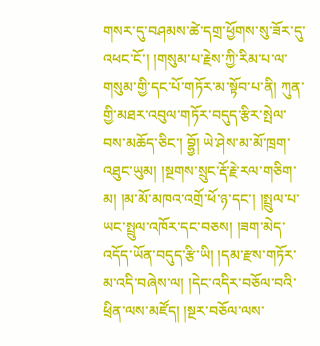གསར་དུ་བཤམས་ཚེ་དགྲ་ཕྱོགས་སུ་ཟོར་དུ་འཕང་ངོ་། །གསུམ་པ་རྗེས་ཀྱི་རིམ་པ་ལ་གསུམ་གྱི་དང་པོ་གཏོར་མ་སྟོབ་པ་ནི། ཀུན་གྱི་མཐར་འབུལ་གཏོར་བདུད་རྩིར་སྤེལ་བས་མཆོད་ཅིང་། བྷྱོ། ཡེ་ཤེས་མ་མོ་ཁྲག་འཐུང་ཡུམ། །སྔགས་སྲུང་རྡོ་རྗེ་རལ་གཅིག་མ། །མ་མོ་མཁའ་འགྲོ་ཕོ་ཉ་དང་། །སྤྲུལ་པ་ཡང་སྤྲུལ་འཁོར་དང་བཅས། །ཟག་མེད་འདོད་ཡོན་བདུད་རྩི་ཡི། །དམ་རྫས་གཏོར་མ་འདི་བཞེས་ལ། །དེང་འདིར་བཅོལ་བའི་ཕྲིན་ལས་མཛོད། །སྔར་བཅོལ་ལས་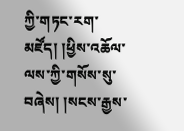ཀྱི་གཏང་རག་མཛོད། །ཕྱིས་འཆོལ་ལས་ཀྱི་གསོས་སུ་བཞེས། །སངས་རྒྱས་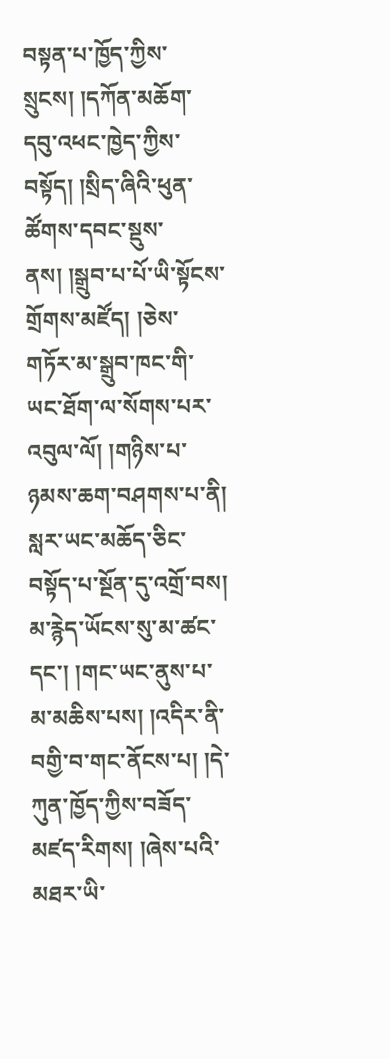བསྟན་པ་ཁྱོད་ཀྱིས་སྲུངས། །དཀོན་མཆོག་དབུ་འཕང་ཁྱེད་ཀྱིས་བསྟོད། །སྲིད་ཞིའི་ཕུན་ཚོགས་དབང་སྡུས་ནས། །སྒྲུབ་པ་པོ་ཡི་སྟོངས་གྲོགས་མཛོད། །ཅེས་གཏོར་མ་སྒྲུབ་ཁང་གི་ཡང་ཐོག་ལ་སོགས་པར་འབུལ་ལོ། །གཉིས་པ་ཉམས་ཆག་བཤགས་པ་ནི། སླར་ཡང་མཆོད་ཅིང་བསྟོད་པ་སྔོན་དུ་འགྲོ་བས། མ་རྙེད་ཡོངས་སུ་མ་ཚང་དང་། །གང་ཡང་ནུས་པ་མ་མཆིས་པས། །འདིར་ནི་བགྱི་བ་གང་ནོངས་པ། །དེ་ཀུན་ཁྱོད་ཀྱིས་བཟོད་མཛད་རིགས། །ཞེས་པའི་མཐར་ཡི་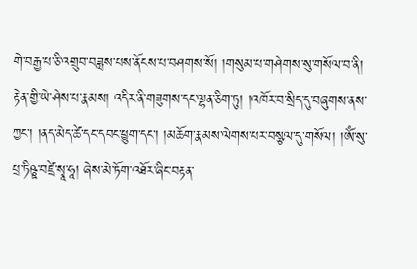གེ་བརྒྱ་པ་ཅི་འགྲུབ་བཟླས་པས་ནོངས་པ་བཤགས་སོ། །གསུམ་པ་གཤེགས་སུ་གསོལ་བ་ནི། རྟེན་གྱི་ཡེ་ཤེས་པ་རྣམས། འདིར་ནི་གཟུགས་དང་ལྷན་ཅིག་ཏུ། །འཁོར་བ་སྲིད་དུ་བཞུགས་ནས་ཀྱང་། །ནད་མེད་ཚེ་དང་དབང་ཕྱུག་དང་། །མཆོག་རྣམས་ལེགས་པར་བསྩལ་དུ་གསོལ། །ཨོཾ་སུ་པྲ་ཏིཥྛ་བཛྲེ་སྭཱ་ཧཱ། ཞེས་མེ་ཏོག་འཐོར་ཞིང་བརྟན་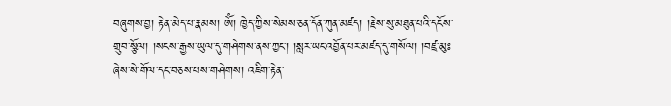བཞུགས་བྱ། རྟེན་མེད་པ་རྣམས། ཨོཾ། ཁྱེད་ཀྱིས་སེམས་ཅན་དོན་ཀུན་མཛད། །རྗེས་སུ་མཐུན་པའི་དངོས་གྲུབ་སྩོལ། །སངས་རྒྱས་ཡུལ་དུ་གཤེགས་ནས་ཀྱང་། །སླར་ཡང་འབྱོན་པར་མཛད་དུ་གསོལ། །བཛྲ་མུཿ ཞེས་སེ་གོལ་དང་བཅས་པས་གཤེགས། འཇིག་རྟེན་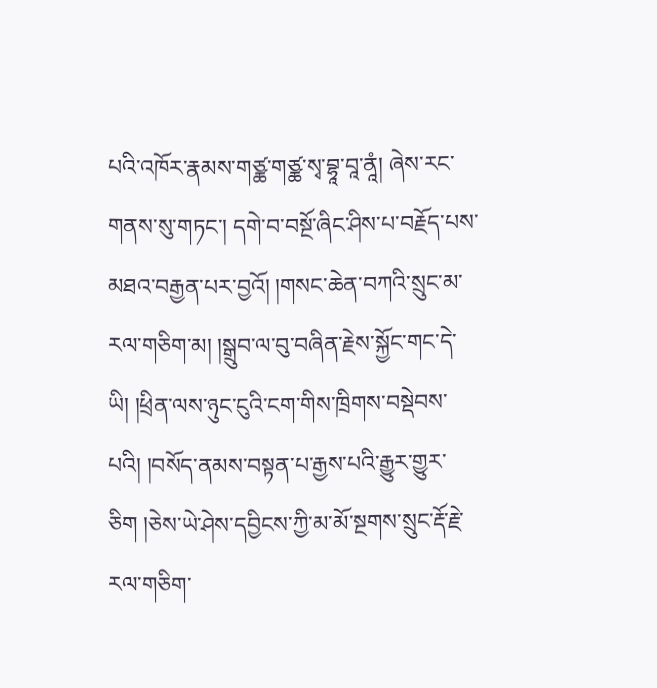པའི་འཁོར་རྣམས་གཙྪ་གཙྪ་སྭ་བྷཱ་བཱ་ནཱཾ། ཞེས་རང་གནས་སུ་གཏང་། དགེ་བ་བསྔོ་ཞིང་ཤིས་པ་བརྗོད་པས་མཐའ་བརྒྱན་པར་བྱའོ། །གསང་ཆེན་བཀའི་སྲུང་མ་རལ་གཅིག་མ། །སྒྲུབ་ལ་བུ་བཞིན་རྗེས་སྐྱོང་གང་དེ་ཡི། །ཕྲིན་ལས་ཉུང་ངུའི་ངག་གིས་ཁྲིགས་བསྡེབས་པའི། །བསོད་ནམས་བསྟན་པ་རྒྱས་པའི་རྒྱུར་གྱུར་ཅིག །ཅེས་ཡེ་ཤེས་དབྱིངས་ཀྱི་མ་མོ་སྔགས་སྲུང་རྡོ་རྗེ་རལ་གཅིག་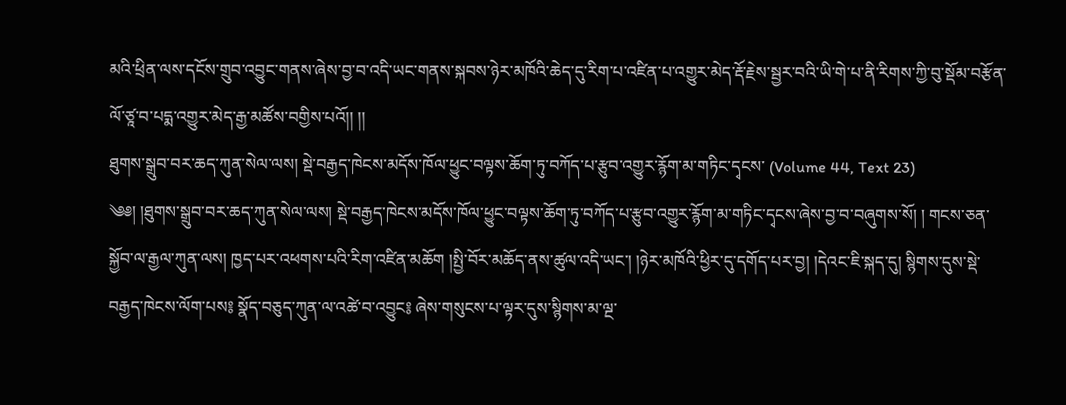མའི་ཕྲིན་ལས་དངོས་གྲུབ་འབྱུང་གནས་ཞེས་བྱ་བ་འདི་ཡང་གནས་སྐབས་ཉེར་མཁོའི་ཆེད་དུ་རིག་པ་འཛིན་པ་འགྱུར་མེད་རྡོ་རྗེས་སྦྱར་བའི་ཡི་གེ་པ་ནི་རིགས་ཀྱི་བུ་སྡོམ་བརྩོན་ལོ་ཙཱ་བ་པདྨ་འགྱུར་མེད་རྒྱ་མཚོས་བགྱིས་པའོ།། །།
ཐུགས་སྒྲུབ་བར་ཆད་ཀུན་སེལ་ལས། སྡེ་བརྒྱད་ཁེངས་མདོས་ཁོལ་ཕྱུང་བལྟས་ཆོག་ཏུ་བཀོད་པ་རྩུབ་འགྱུར་རྙོག་མ་གཏིང་དྭངས་ (Volume 44, Text 23)
༄༅། །ཐུགས་སྒྲུབ་བར་ཆད་ཀུན་སེལ་ལས། སྡེ་བརྒྱད་ཁེངས་མདོས་ཁོལ་ཕྱུང་བལྟས་ཆོག་ཏུ་བཀོད་པ་རྩུབ་འགྱུར་རྙོག་མ་གཏིང་དྭངས་ཞེས་བྱ་བ་བཞུགས་སོ། ། གངས་ཅན་སྐྱོབ་ལ་རྒྱལ་ཀུན་ལས། ཁྱད་པར་འཕགས་པའི་རིག་འཛིན་མཆོག །སྤྱི་བོར་མཆོད་ནས་ཚུལ་འདི་ཡང་། །ཉེར་མཁོའི་ཕྱིར་དུ་དགོད་པར་བྱ། །དེའང་ཇི་སྐད་དུ། སྙིགས་དུས་སྡེ་བརྒྱད་ཁེངས་ལོག་པས༔ སྣོད་བཅུད་ཀུན་ལ་འཚེ་བ་འབྱུང༔ ཞེས་གསུངས་པ་ལྟར་དུས་སྙིགས་མ་ལྔ་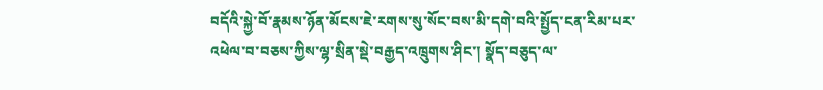བདོའི་སྐྱེ་བོ་རྣམས་ཉོན་མོངས་ཇེ་རགས་སུ་སོང་བས་མི་དགེ་བའི་སྤྱོད་ངན་རིམ་པར་འཕེལ་བ་བཅས་ཀྱིས་ལྷ་སྲིན་སྡེ་བརྒྱད་འཁྲུགས་ཤིང་། སྣོད་བཅུད་ལ་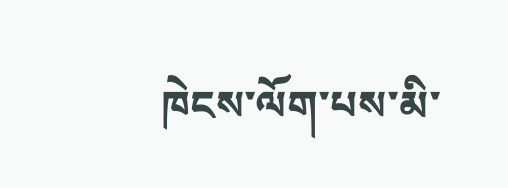ཁེངས་ལོག་པས་མི་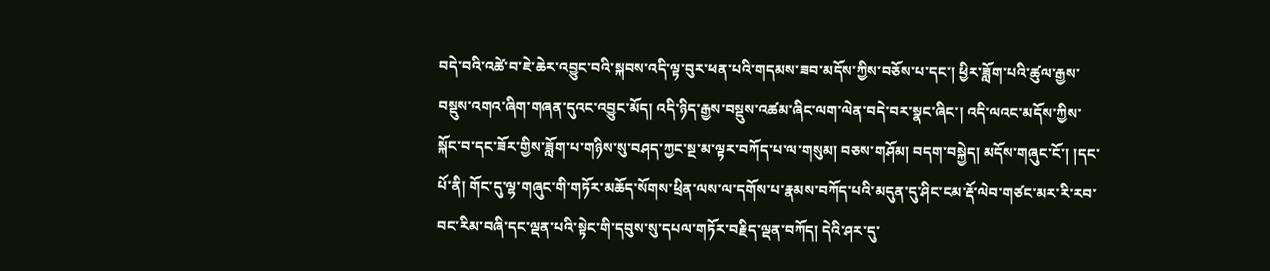བདེ་བའི་འཚེ་བ་ཇེ་ཆེར་འབྱུང་བའི་སྐབས་འདི་ལྟ་བུར་ཕན་པའི་གདམས་ཟབ་མདོས་ཀྱིས་བཅོས་པ་དང་། ཕྱིར་ཟློག་པའི་ཚུལ་རྒྱས་བསྡུས་འགའ་ཞིག་གཞན་དུའང་འབྱུང་མོད། འདི་ཉིད་རྒྱས་བསྡུས་འཚམ་ཞིང་ལག་ལེན་བདེ་བར་སྣང་ཞིང་། འདི་ལའང་མདོས་ཀྱིས་སྐོང་བ་དང་ཟོར་གྱིས་ཟློག་པ་གཉིས་སུ་བཤད་ཀྱང་སྔ་མ་ལྟར་བཀོད་པ་ལ་གསུམ། བཅས་གཤོམ། བདག་བསྐྱེད། མདོས་གཞུང་ངོ་། །དང་པོ་ནི། གོང་དུ་ལྷ་གཞུང་གི་གཏོར་མཆོད་སོགས་ཕྲིན་ལས་ལ་དགོས་པ་རྣམས་བཀོད་པའི་མདུན་དུ་ཤིང་ངམ་རྡོ་ལེབ་གཙང་མར་རི་རབ་བང་རིམ་བཞི་དང་ལྡན་པའི་སྟེང་གི་དབུས་སུ་དཔལ་གཏོར་བརྗིད་ལྡན་བཀོད། དེའི་ཤར་དུ་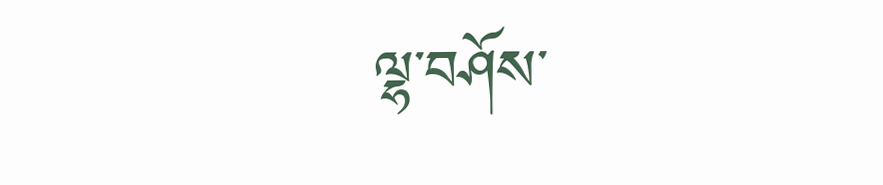ལྷ་བཤོས་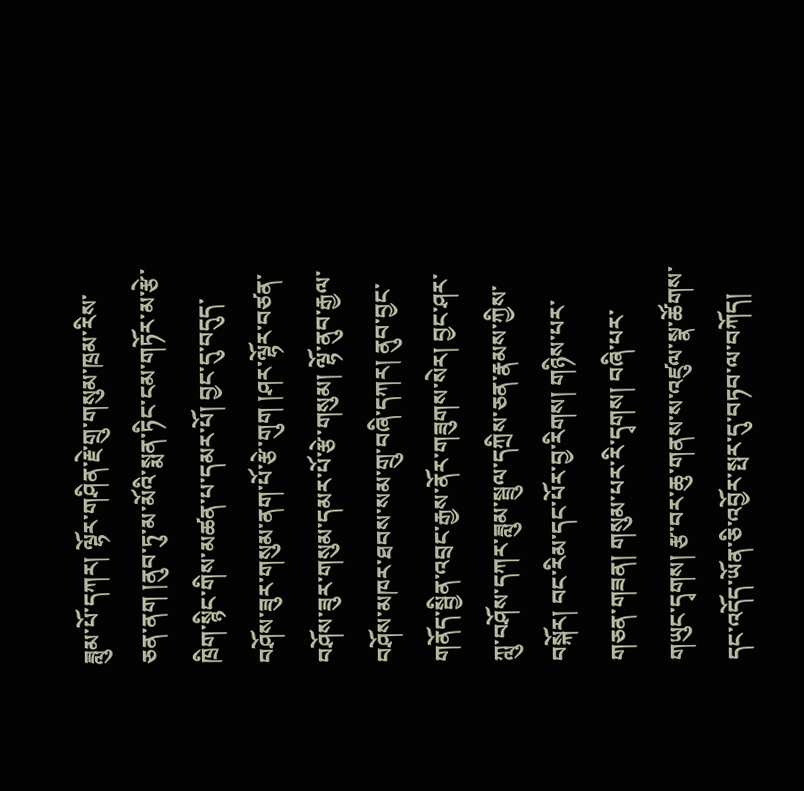ཟླུམ་པོ་དཀར། ལྷོར་གཤིན་རྗེ་གྲུ་གསུམ་ཁྲམ་རིས་ཅན་ནག །ནུབ་ཏུ་མ་མོའི་སྨན་ཏིང་ངམ་གཏོར་མ་རྩེ་ཁྲིག་སྙིང་གིས་མཚན་པ་དམར་པོ། བྱང་དུ་བདུད་བཤོས་ཟུར་གསུམ་ནག་པོ་རྩེ་གུག །ཤར་ལྷོར་བཙན་བཤོས་ཟུར་གསུམ་དམར་པོ་རྩེ་གསུམ། ལྷོ་ནུབ་རྒྱལ་བཤོས་མཁར་ཐབས་སམ་གྲུ་བཞི་དཀར། ནུབ་བྱང་གནོད་སྦྱིན་འབྲང་རྒྱས་ནོར་གཟུགས་སེར། བྱང་ཤར་ཀླུ་བཤོས་དཀར་ཟླུམ་སྦྲུལ་དཀྲིས་ཅན་རྣམས་ཀྱིས་བསྐོར། བང་རིམ་དང་པོར་བྱ་རིགས། གཉིས་པར་གཅན་གཟན། གསུམ་པར་རི་དྭགས། བཞི་པར་གཡུང་དྭགས། རྩ་བར་ཆུ་གནས་ས་འཛུལ་སྣ་ཚོགས་དང་འདོད་ཡོན་ཅི་འབྱོར་སྤར་དུ་བཏབ་ལ་བཀོད།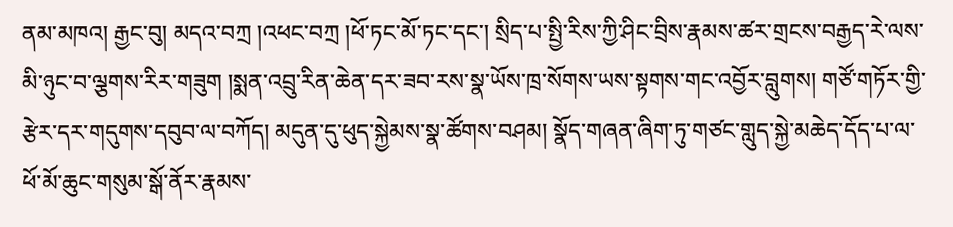ནམ་མཁའ། རྒྱང་བུ། མདའ་བཀྲ །འཕང་བཀྲ །ཕོ་ཏང་མོ་ཏང་དང་། སྲིད་པ་སྤྱི་རིས་ཀྱི་ཤིང་བྲིས་རྣམས་ཚར་གྲངས་བརྒྱད་རེ་ལས་མི་ཉུང་བ་ལྕགས་རིར་གཟུག །སྨན་འབྲུ་རིན་ཆེན་དར་ཟབ་རས་སྣ་ཡོས་ཁྲ་སོགས་ཡས་སྟགས་གང་འབྱོར་བླུགས། གཙོ་གཏོར་གྱི་རྩེར་དར་གདུགས་དབུབ་ལ་བཀོད། མདུན་དུ་ཕུད་སྐྱེམས་སྣ་ཚོགས་བཤམ། སྣོད་གཞན་ཞིག་ཏུ་གཙང་གླུད་སྐྱེ་མཆེད་དོད་པ་ལ་ཕོ་མོ་ཆུང་གསུམ་སྒོ་ནོར་རྣམས་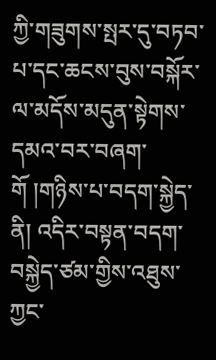ཀྱི་གཟུགས་སྤར་དུ་བཏབ་པ་དང་ཆངས་བུས་བསྐོར་ལ་མདོས་མདུན་སྟེགས་དམའ་བར་བཞག་གོ །གཉིས་པ་བདག་སྐྱེད་ནི། འདིར་བསྟན་བདག་བསྐྱེད་ཙམ་གྱིས་འཐུས་ཀྱང་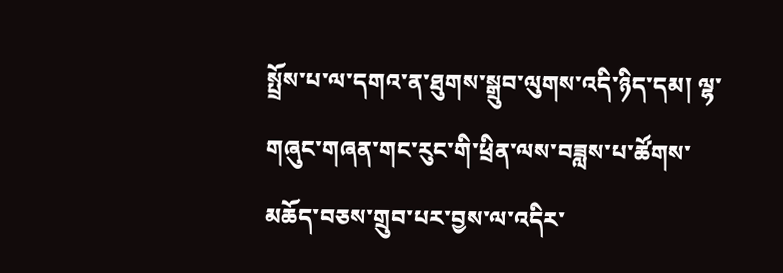སྤྲོས་པ་ལ་དགའ་ན་ཐུགས་སྒྲུབ་ལུགས་འདི་ཉིད་དམ། ལྷ་གཞུང་གཞན་གང་རུང་གི་ཕྲིན་ལས་བཟླས་པ་ཚོགས་མཆོད་བཅས་གྲུབ་པར་བྱས་ལ་འདིར་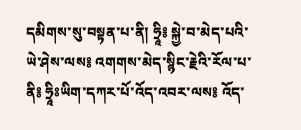དམིགས་སུ་བསྟན་པ་ནི། ཧྲཱི༔ སྐྱེ་བ་མེད་པའི་ཡེ་ཤེས་ལས༔ འགགས་མེད་སྙིང་རྗེའི་རོལ་པ་ནི༔ ཧྲཱིཿཡིག་དཀར་པོ་འོད་འབར་ལས༔ འོད་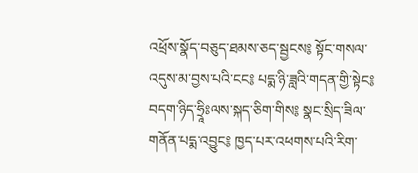འཕྲོས་སྣོད་བཅུད་ཐམས་ཅད་སྦྱངས༔ སྟོང་གསལ་འདུས་མ་བྱས་པའི་ངང༔ པདྨ་ཉི་ཟླའི་གདན་གྱི་སྟེང༔ བདག་ཉིད་ཧྲཱིཿལས་སྐད་ཅིག་གིས༔ སྣང་སྲིད་ཟིལ་གནོན་པདྨ་འབྱུང༔ ཁྱད་པར་འཕགས་པའི་རིག་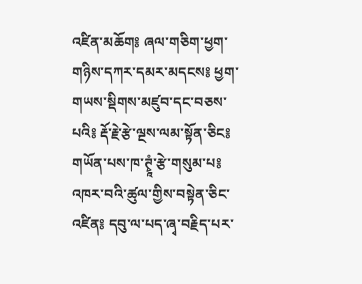འཛིན་མཆོག༔ ཞལ་གཅིག་ཕྱག་གཉིས་དཀར་དམར་མདངས༔ ཕྱག་གཡས་སྡིགས་མཛུབ་དང་བཅས་པའི༔ རྡོ་རྗེ་རྩེ་ལྔས་ལམ་སྟོན་ཅིང༔ གཡོན་པས་ཁ་ཊྭཱཾ་རྩེ་གསུམ་པ༔ འཁར་བའི་ཚུལ་གྱིས་བསྟེན་ཅིང་འཛིན༔ དབུ་ལ་པད་ཞྭ་བརྗིད་པར་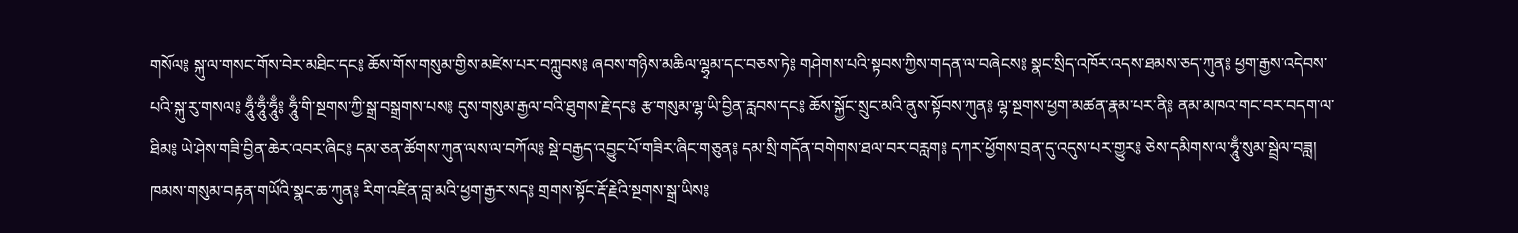གསོལ༔ སྐུ་ལ་གསང་གོས་བེར་མཐིང་དང༔ ཆོས་གོས་གསུམ་གྱིས་མཛེས་པར་བཀླུབས༔ ཞབས་གཉིས་མཆིལ་ལྷྭམ་དང་བཅས་ཏེ༔ གཤེགས་པའི་སྟབས་ཀྱིས་གདན་ལ་བཞེངས༔ སྣང་སྲིད་འཁོར་འདས་ཐམས་ཅད་ཀུན༔ ཕྱག་རྒྱས་འདེབས་པའི་སྐུ་རུ་གསལ༔ ཧཱུྃ་ཧཱུྃ་ཧཱུྃ༔ ཧཱུྃ་གི་སྔགས་ཀྱི་སྒྲ་བསྒྲགས་པས༔ དུས་གསུམ་རྒྱལ་བའི་ཐུགས་རྗེ་དང༔ རྩ་གསུམ་ལྷ་ཡི་བྱིན་རླབས་དང༔ ཆོས་སྐྱོང་སྲུང་མའི་ནུས་སྟོབས་ཀུན༔ ལྷ་སྔགས་ཕྱག་མཚན་རྣམ་པར་ནི༔ ནམ་མཁའ་གང་བར་བདག་ལ་ཐིམ༔ ཡེ་ཤེས་གཟི་བྱིན་ཆེར་འབར་ཞིང༔ དམ་ཅན་ཚོགས་ཀུན་ལས་ལ་བཀོལ༔ སྡེ་བརྒྱད་འབྱུང་པོ་གཟིར་ཞིང་གཅུན༔ དམ་སྲི་གདོན་བགེགས་ཐལ་བར་བརླག༔ དཀར་ཕྱོགས་བྲན་དུ་འདུས་པར་གྱུར༔ ཅེས་དམིགས་ལ་ཧཱུྃ་སུམ་སྦྲེལ་བཟླ། ཁམས་གསུམ་བརྟན་གཡོའི་སྣང་ཆ་ཀུན༔ རིག་འཛིན་བླ་མའི་ཕྱག་རྒྱར་སད༔ གྲགས་སྟོང་རྡོ་རྗེའི་སྔགས་སྒྲ་ཡིས༔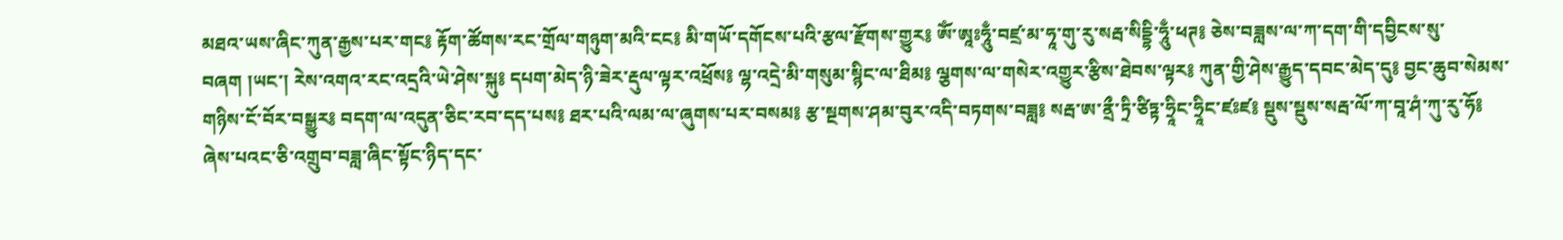མཐའ་ཡས་ཞིང་ཀུན་རྒྱས་པར་གང༔ རྟོག་ཚོགས་རང་གྲོལ་གཉུག་མའི་ངང༔ མི་གཡོ་དགོངས་པའི་རྩལ་རྫོགས་གྱུར༔ ཨོཾ་ཨཱཿཧཱུྃ་བཛྲ་མ་ཧཱ་གུ་རུ་སརྦ་སིདྡྷི་ཧཱུྃ་ཕཊ༔ ཅེས་བཟླས་ལ་ཀ་དག་གི་དབྱིངས་སུ་བཞག །ཡང་། རེས་འགའ་རང་འདྲའི་ཡེ་ཤེས་སྐུ༔ དཔག་མེད་ཉི་ཟེར་རྡུལ་ལྟར་འཕྲོས༔ ལྷ་འདྲེ་མི་གསུམ་སྙིང་ལ་ཐིམ༔ ལྕགས་ལ་གསེར་འགྱུར་རྩིས་ཐེབས་ལྟར༔ ཀུན་གྱི་ཤེས་རྒྱུད་དབང་མེད་དུ༔ བྱང་ཆུབ་སེམས་གཉིས་ངོ་བོར་བསྒྱུར༔ བདག་ལ་འདུན་ཅིང་རབ་དད་པས༔ ཐར་པའི་ལམ་ལ་ཞུགས་པར་བསམ༔ རྩ་སྔགས་ཤམ་བུར་འདི་བཏགས་བཟླ༔ སརྦ་ཨ་ནྲྀ་ཏྲི་ཙིཏྟ་ཧྲཱིང་ཧྲཱིང་ཛཿཛ༔ སྡུས་སྡུས་སརྦ་ལོ་ཀ་བཱ་ཤཾ་ཀུ་རུ་ཧོ༔ ཞེས་པའང་ཅི་འགྲུབ་བཟླ་ཞིང་སྟོང་ཉིད་དང་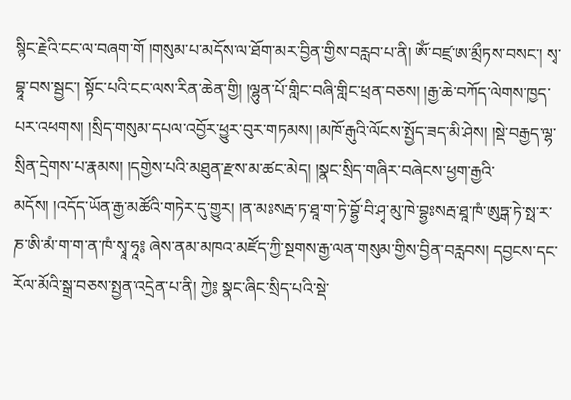སྙིང་རྗེའི་ངང་ལ་བཞག་གོ །གསུམ་པ་མདོས་ལ་ཐོག་མར་བྱིན་གྱིས་བརླབ་པ་ནི། ཨོཾ་བཛྲ་ཨ་མྲྀཏས་བསང་། སྭ་བྷཱ་བས་སྦྱང་། སྟོང་པའི་ངང་ལས་རིན་ཆེན་གྱི། །ལྷུན་པོ་གླིང་བཞི་གླིང་ཕྲན་བཅས། །རྒྱ་ཆེ་བཀོད་ལེགས་ཁྱད་པར་འཕགས། །སྲིད་གསུམ་དཔལ་འབྱོར་ཕྱུར་བུར་གཏམས། །མཁོ་རྒུའི་ལོངས་སྤྱོད་ཟད་མི་ཤེས། །སྡེ་བརྒྱད་ལྷ་སྲིན་དྲེགས་པ་རྣམས། །དགྱེས་པའི་མཐུན་རྫས་མ་ཚང་མེད། །སྣང་སྲིད་གཞིར་བཞེངས་ཕྱག་རྒྱའི་མདོས། །འདོད་ཡོན་རྒྱ་མཚོའི་གཏེར་དུ་གྱུར། །ན་མཿསརྦ་ཏ་ཐཱ་ག་ཏེ་བྷྱོ་བི་ཤྭ་མུ་ཁེ་བྷྱཿསརྦ་ཐཱ་ཁཾ་ཨུཏྒ་ཏེ་སྥ་ར་ཎ་ཨི་མཾ་ག་ག་ན་ཁཾ་སྭཱ་ཧཱ༔ ཞེས་ནམ་མཁའ་མཛོད་ཀྱི་སྔགས་རྒྱ་ལན་གསུམ་གྱིས་བྱིན་བརླབས། དབྱངས་དང་རོལ་མོའི་སྒྲ་བཅས་སྤྱན་འདྲེན་པ་ནི། ཀྱེ༔ སྣང་ཞིང་སྲིད་པའི་སྡེ་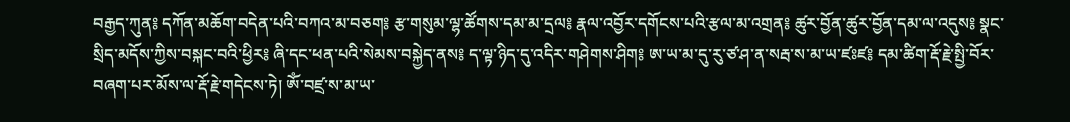བརྒྱད་ཀུན༔ དཀོན་མཆོག་བདེན་པའི་བཀའ་མ་བཅག༔ རྩ་གསུམ་ལྷ་ཚོགས་དམ་མ་དྲལ༔ རྣལ་འབྱོར་དགོངས་པའི་རྩལ་མ་འགྲན༔ ཚུར་བྱོན་ཚུར་བྱོན་དམ་ལ་འདུས༔ སྣང་སྲིད་མདོས་ཀྱིས་བསྐང་བའི་ཕྱིར༔ ཞི་དང་ཕན་པའི་སེམས་བསྐྱེད་ནས༔ ད་ལྟ་ཉིད་དུ་འདིར་གཤེགས་ཤིག༔ ཨ་ཡ་མ་དུ་རུ་ཙ་ཤ་ན་སརྦ་ས་མ་ཡ་ཛཿཛ༔ དམ་ཚིག་རྡོ་རྗེ་སྤྱི་བོར་བཞག་པར་མོས་ལ་རྡོ་རྗེ་གདེངས་ཏེ། ཨོཾ་བཛྲ་ས་མ་ཡ་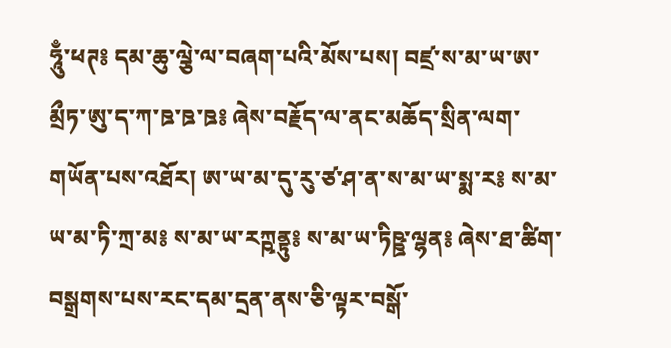ཧཱུྃ་ཕཊ༔ དམ་ཆུ་ལྕེ་ལ་བཞག་པའི་མོས་པས། བཛྲ་ས་མ་ཡ་ཨ་མྲྀཏ་ཨུ་ད་ཀ་ཋ་ཋ་ཋ༔ ཞེས་བརྗོད་ལ་ནང་མཆོད་སྲིན་ལག་གཡོན་པས་འཐོར། ཨ་ཡ་མ་དུ་རུ་ཙ་ཤ་ན་ས་མ་ཡ་སྨ་ར༔ ས་མ་ཡ་མ་ཏི་ཀྲ་མ༔ ས་མ་ཡ་རཀྵནྟུ༔ ས་མ་ཡ་ཏིཥྛ་ལྷན༔ ཞེས་ཐ་ཚིག་བསྒྲགས་པས་རང་དམ་དྲན་ནས་ཅི་ལྟར་བསྒོ་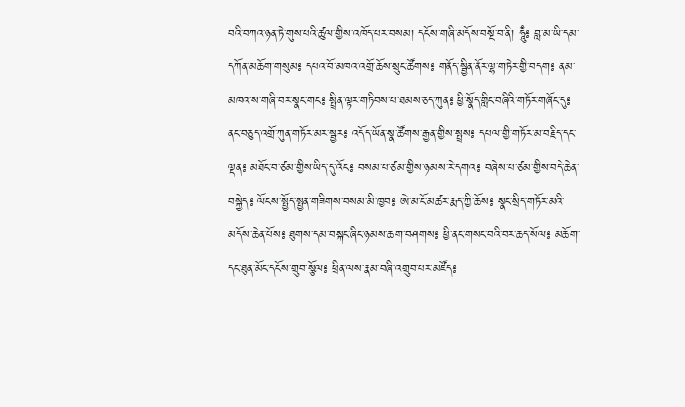བའི་བཀའ་ཉན་ཏེ་གུས་པའི་ཚུལ་གྱིས་འཁོད་པར་བསམ། དངོས་གཞི་མདོས་བསྔོ་བ་ནི། ཧཱུྃ༔ བླ་མ་ཡི་དམ་དཀོན་མཆོག་གསུམ༔ དཔའ་བོ་མཁའ་འགྲོ་ཆོས་སྲུང་ཚོགས༔ གནོད་སྦྱིན་ནོར་ལྷ་གཏེར་གྱི་བདག༔ ནམ་མཁའ་ས་གཞི་བར་སྣང་གང༔ སྤྲིན་ལྟར་གཏིབས་པ་ཐམས་ཅད་ཀུན༔ ཕྱི་སྣོད་གླིང་བཞིའི་གཏོར་གཞོང་དུ༔ ནང་བཅུད་འགྲོ་ཀུན་གཏོར་མར་སྦྱར༔ འདོད་ཡོན་སྣ་ཚོགས་རྒྱན་གྱིས་སྤྲས༔ དཔལ་གྱི་གཏོར་མ་བརྗིད་དང་ལྡན༔ མཐོང་བ་ཙམ་གྱིས་ཡིད་དུ་འོང༔ བསམ་པ་ཙམ་གྱིས་ཉམས་རེ་དགའ༔ བཞེས་པ་ཙམ་གྱིས་བདེ་ཆེན་བསྐྱེད༔ ལོངས་སྤྱོད་སྤྱན་གཟིགས་བསམ་མི་ཁྱབ༔ ཨེ་མ་ངོ་མཚར་རྨད་ཀྱི་ཆོས༔ སྣང་སྲིད་གཏོར་མའི་མདོས་ཆེན་པོས༔ ཐུགས་དམ་བསྐང་ཞིང་ཉམས་ཆག་བཤགས༔ ཕྱི་ནང་གསང་བའི་བར་ཆད་སོལ༔ མཆོག་དང་ཐུན་མོང་དངོས་གྲུབ་སྩོལ༔ ཕྲིན་ལས་རྣམ་བཞི་འགྲུབ་པར་མཛོད༔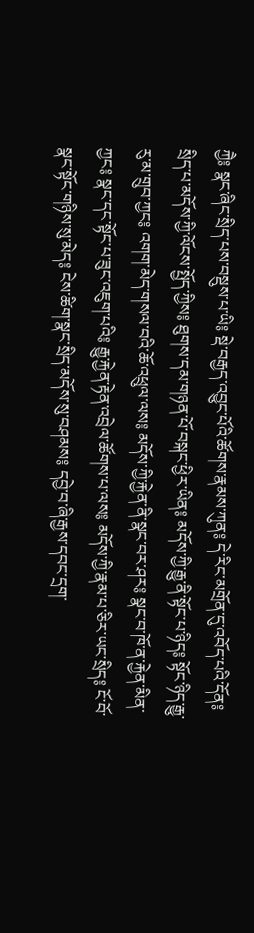ཀྱཻ༔ སྣང་ཞིང་སྲིད་པས་བསྡུས་པ་ཡི༔ སྡེ་བརྒྱད་འབྱུང་པོའི་ཚོགས་རྣམས་ཀུན༔ དེ་རིང་མགྲོན་དུ་འབོད་པའི་དོན༔ སྲིད་པ་མདོས་ཀྱི་ལོངས་སྤྱོད་ཀྱིས༔ ཐུགས་དམ་གཉན་པོ་བསྐང་ཕྱིར་ཡིན༔ མདོས་ཀྱི་རྒྱུ་ནི་སྟོང་པ་ཉིད༔ སྟོང་ཉིད་རྒྱུ་རུ་མ་གྲུབ་ཀྱང༔ འགག་མེད་གསལ་བའི་ཆོ་འཕྲུལ་ལས༔ མདོས་ཀྱི་རྐྱེན་ནི་སྣང་བར་ཤར༔ སྣང་བ་ཁོ་ན་རྐྱེན་མིན་ཀྱང༔ སྣང་དང་སྟོང་པ་ཟུང་འཇུག་པའི༔ རྒྱུ་རྐྱེན་རྟེན་འབྲེལ་ཚོགས་པ་ལས༔ མདོས་ཀྱི་རྣམ་པ་ཅིར་ཡང་སྲིད༔ ངོ་བོ་སྣང་སྟོང་གཉིས་སུ་མེད༔ ངེས་ཚིག་སྣང་སྲིད་མདོས་སུ་བཤམས༔ དབྱེ་བ་ཞི་རྒྱས་དབང་དྲག་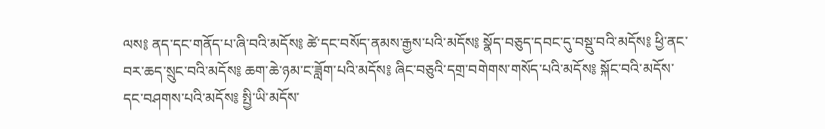ལས༔ ནད་དང་གནོད་པ་ཞི་བའི་མདོས༔ ཚེ་དང་བསོད་ནམས་རྒྱས་པའི་མདོས༔ སྣོད་བཅུད་དབང་དུ་བསྡུ་བའི་མདོས༔ ཕྱི་ནང་བར་ཆད་སྲུང་བའི་མདོས༔ ཆག་ཆེ་ཉམ་ང་ཟློག་པའི་མདོས༔ ཞིང་བཅུའི་དགྲ་བགེགས་གསོད་པའི་མདོས༔ སྐོང་བའི་མདོས་དང་བཤགས་པའི་མདོས༔ སྤྱི་ཡི་མདོས་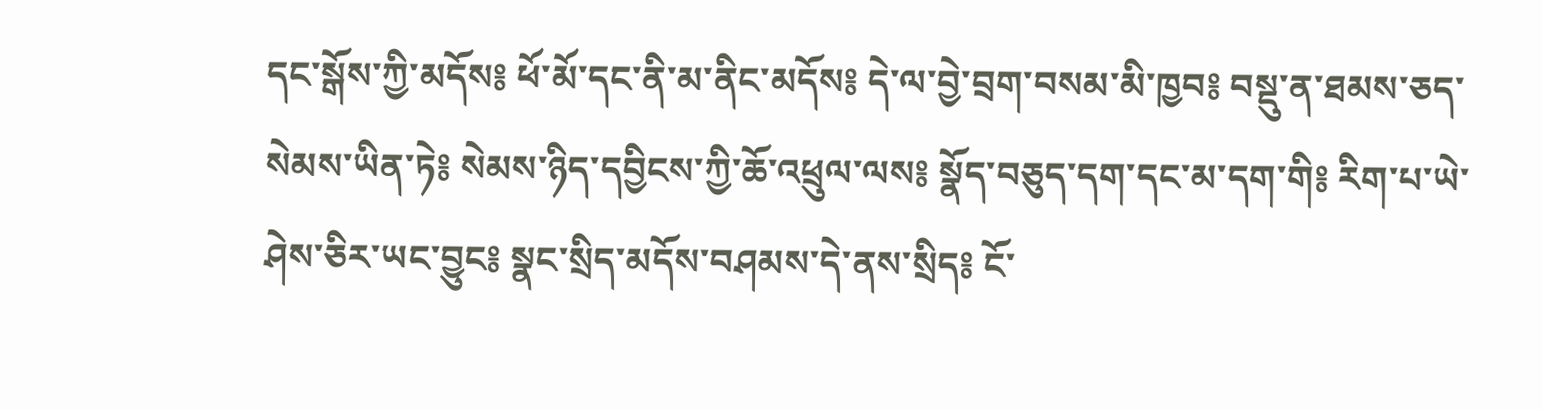དང་སྒོས་ཀྱི་མདོས༔ ཕོ་མོ་དང་ནི་མ་ནིང་མདོས༔ དེ་ལ་བྱེ་བྲག་བསམ་མི་ཁྱབ༔ བསྡུ་ན་ཐམས་ཅད་སེམས་ཡིན་ཏེ༔ སེམས་ཉིད་དབྱིངས་ཀྱི་ཆོ་འཕྲུལ་ལས༔ སྣོད་བཅུད་དག་དང་མ་དག་གི༔ རིག་པ་ཡེ་ཤེས་ཅིར་ཡང་བྱུང༔ སྣང་སྲིད་མདོས་བཤམས་དེ་ནས་སྲིད༔ ངོ་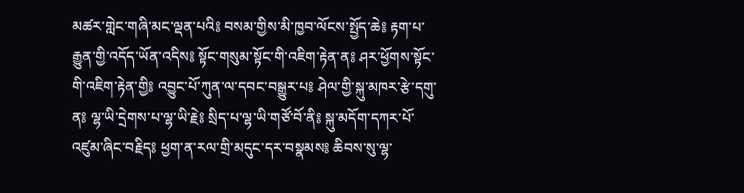མཚར་གླེང་གཞི་མང་ལྡན་པའི༔ བསམ་གྱིས་མི་ཁྱབ་ལོངས་སྤྱོད་ཆེ༔ རྟག་པ་རྒྱུན་གྱི་འདོད་ཡོན་འདིས༔ སྟོང་གསུམ་སྟོང་གི་འཇིག་རྟེན་ན༔ ཤར་ཕྱོགས་སྟོང་གི་འཇིག་རྟེན་གྱི༔ འབྱུང་པོ་ཀུན་ལ་དབང་བསྒྱུར་པ༔ ཤེལ་གྱི་སྐུ་མཁར་རྩེ་དགུ་ན༔ ལྷ་ཡི་དྲེགས་པ་ལྷ་ཡི་རྗེ༔ སྲིད་པ་ལྷ་ཡི་གཙོ་བོ་ནི༔ སྐུ་མདོག་དཀར་པོ་འཛུམ་ཞིང་བརྗིད༔ ཕྱག་ན་རལ་གྲི་མདུང་དར་བསྣམས༔ ཆིབས་སུ་ལྷ་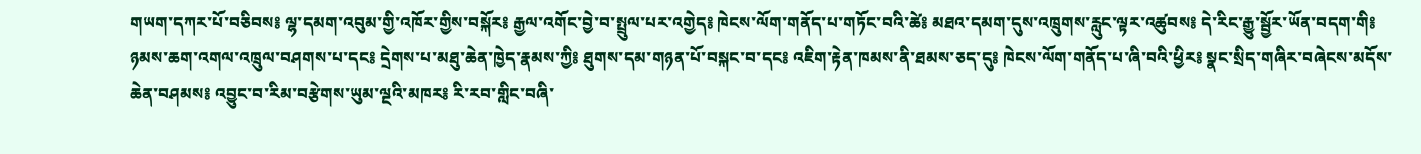གཡག་དཀར་པོ་བཅིབས༔ ལྷ་དམག་འབུམ་གྱི་འཁོར་གྱིས་བསྐོར༔ རྒྱལ་འགོང་བྱེ་བ་སྤྲུལ་པར་འགྱེད༔ ཁེངས་ལོག་གནོད་པ་གཏོང་བའི་ཚེ༔ མཐའ་དམག་དུས་འཁྲུགས་རླུང་ལྟར་འཚུབས༔ དེ་རིང་རྒྱུ་སྦྱོར་ཡོན་བདག་གི༔ ཉམས་ཆག་འགལ་འཁྲུལ་བཤགས་པ་དང༔ དྲེགས་པ་མཐུ་ཆེན་ཁྱེད་རྣམས་ཀྱི༔ ཐུགས་དམ་གཉན་པོ་བསྐང་བ་དང༔ འཇིག་རྟེན་ཁམས་ནི་ཐམས་ཅད་དུ༔ ཁེངས་ལོག་གནོད་པ་ཞི་བའི་ཕྱིར༔ སྣང་སྲིད་གཞིར་བཞེངས་མདོས་ཆེན་བཤམས༔ འབྱུང་བ་རིམ་བརྩེགས་ཡུམ་ལྔའི་མཁར༔ རི་རབ་གླིང་བཞི་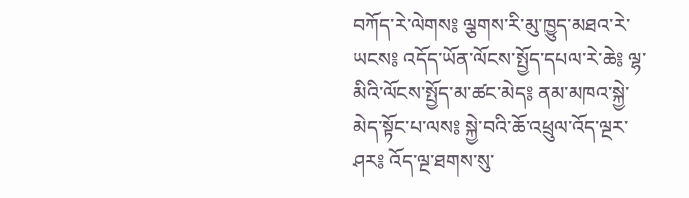བཀོད་རེ་ལེགས༔ ལྕགས་རི་མུ་ཁྱུད་མཐའ་རེ་ཡངས༔ འདོད་ཡོན་ལོངས་སྤྱོད་དཔལ་རེ་ཆེ༔ ལྷ་མིའི་ལོངས་སྤྱོད་མ་ཚང་མེད༔ ནམ་མཁའ་སྐྱེ་མེད་སྟོང་པ་ལས༔ སྐྱེ་བའི་ཆོ་འཕྲུལ་འོད་ལྔར་ཤར༔ འོད་ལྔ་ཐགས་སུ་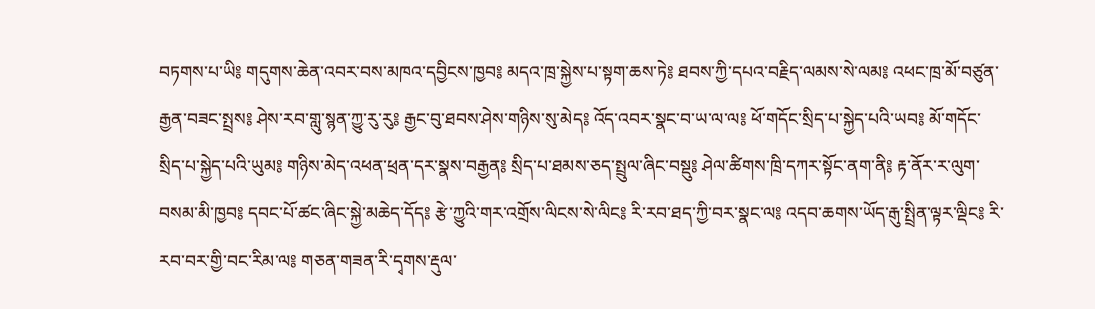བཏགས་པ་ཡི༔ གདུགས་ཆེན་འབར་བས་མཁའ་དབྱིངས་ཁྱབ༔ མདའ་ཁྲ་སྐྱེས་པ་སྟག་ཆས་ཏེ༔ ཐབས་ཀྱི་དཔའ་བརྗིད་ལམས་སེ་ལམ༔ འཕང་ཁྲ་མོ་བཙུན་རྒྱན་བཟང་སྤྲས༔ ཤེས་རབ་གླུ་སྙན་ཀྱུ་རུ་རུ༔ རྒྱང་བུ་ཐབས་ཤེས་གཉིས་སུ་མེད༔ འོད་འབར་སྣང་བ་ཡ་ལ་ལ༔ ཕོ་གདོང་སྲིད་པ་སྐྱེད་པའི་ཡབ༔ མོ་གདོང་སྲིད་པ་སྐྱེད་པའི་ཡུམ༔ གཉིས་མེད་འཕན་ཕྲན་དར་སྣས་བརྒྱན༔ སྲིད་པ་ཐམས་ཅད་སྤྲུལ་ཞིང་བསྡུ༔ ཤེལ་ཚིགས་ཁྲི་དཀར་སྟོང་ནག་ནི༔ རྟ་ནོར་ར་ལུག་བསམ་མི་ཁྱབ༔ དབང་པོ་ཚང་ཞིང་སྐྱེ་མཆེད་དོད༔ རྩེ་ཀྱུའི་གར་འགྲོས་ལིངས་སེ་ལིང༔ རི་རབ་ཐད་ཀྱི་བར་སྣང་ལ༔ འདབ་ཆགས་ཡོད་རྒུ་སྤྲིན་ལྟར་ལྡིང༔ རི་རབ་བར་གྱི་བང་རིམ་ལ༔ གཅན་གཟན་རི་དྭགས་རྡུལ་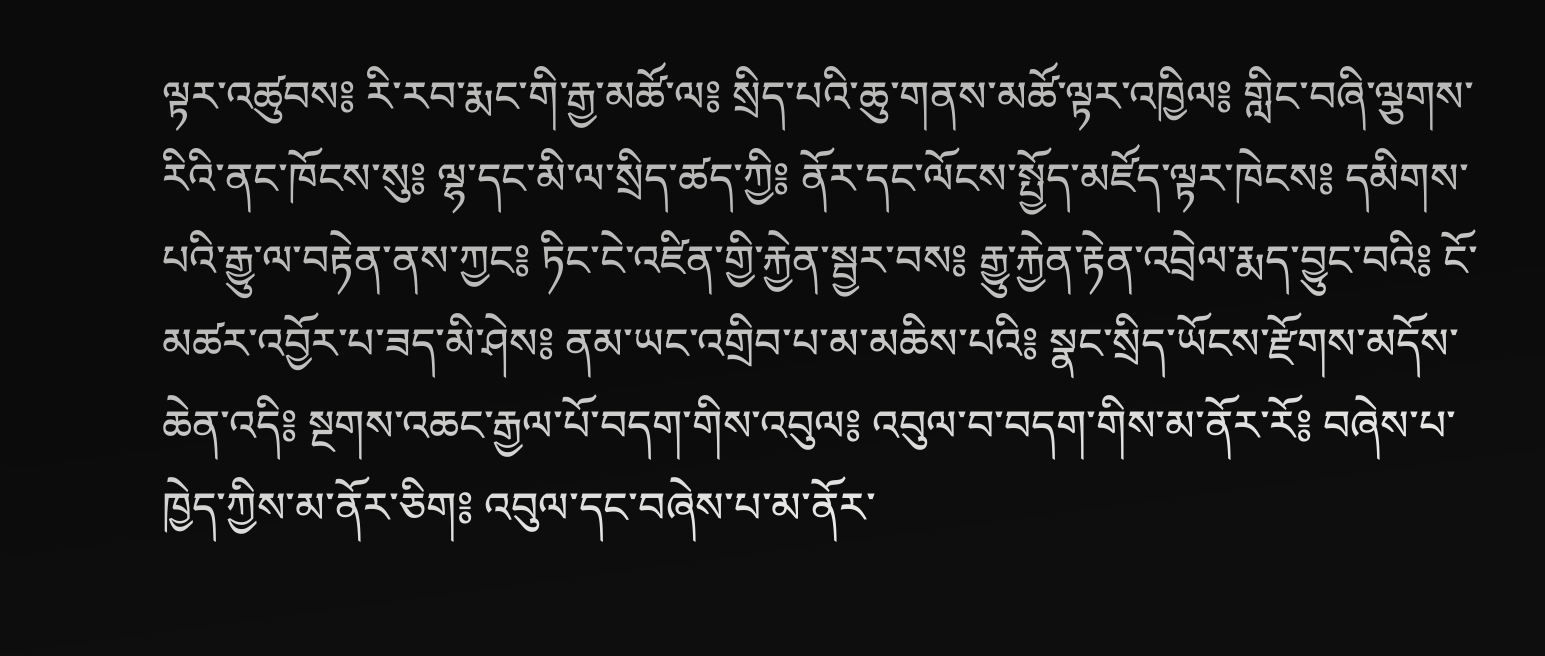ལྟར་འཚུབས༔ རི་རབ་རྨང་གི་རྒྱ་མཚོ་ལ༔ སྲིད་པའི་ཆུ་གནས་མཚོ་ལྟར་འཁྱིལ༔ གླིང་བཞི་ལྕགས་རིའི་ནང་ཁོངས་སུ༔ ལྷ་དང་མི་ལ་སྲིད་ཚད་ཀྱི༔ ནོར་དང་ལོངས་སྤྱོད་མཛོད་ལྟར་ཁེངས༔ དམིགས་པའི་རྒྱུ་ལ་བརྟེན་ནས་ཀྱང༔ ཏིང་ངེ་འཛིན་གྱི་རྐྱེན་སྦྱར་བས༔ རྒྱུ་རྐྱེན་རྟེན་འབྲེལ་རྨད་བྱུང་བའི༔ ངོ་མཚར་འབྱོར་པ་ཟད་མི་ཤེས༔ ནམ་ཡང་འགྲིབ་པ་མ་མཆིས་པའི༔ སྣང་སྲིད་ཡོངས་རྫོགས་མདོས་ཆེན་འདི༔ སྔགས་འཆང་རྒྱལ་པོ་བདག་གིས་འབུལ༔ འབུལ་བ་བདག་གིས་མ་ནོར་རོ༔ བཞེས་པ་ཁྱེད་ཀྱིས་མ་ནོར་ཅིག༔ འབུལ་དང་བཞེས་པ་མ་ནོར་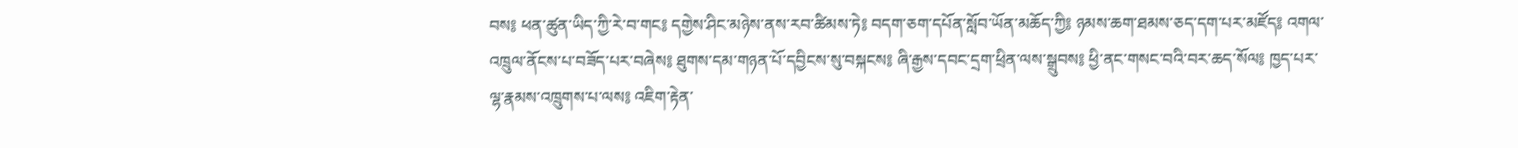བས༔ ཕན་ཚུན་ཡིད་ཀྱི་རེ་བ་གང༔ དགྱེས་ཤིང་མཉེས་ནས་རབ་ཚིམས་ཏེ༔ བདག་ཅག་དཔོན་སློབ་ཡོན་མཆོད་ཀྱི༔ ཉམས་ཆག་ཐམས་ཅད་དག་པར་མཛོད༔ འགལ་འཁྲུལ་ནོངས་པ་བཟོད་པར་བཞེས༔ ཐུགས་དམ་གཉན་པོ་དབྱིངས་སུ་བསྐངས༔ ཞི་རྒྱས་དབང་དྲག་ཕྲིན་ལས་སྒྲུབས༔ ཕྱི་ནང་གསང་བའི་བར་ཆད་སོལ༔ ཁྱད་པར་ལྷ་རྣམས་འཁྲུགས་པ་ལས༔ འཇིག་རྟེན་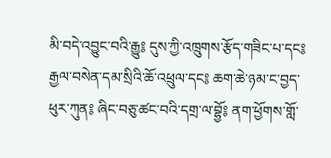མི་བདེ་འབྱུང་བའི་རྒྱུ༔ དུས་ཀྱི་འཁྲུགས་རྩོད་གཟིང་པ་དང༔ རྒྱལ་བསེན་དམ་སྲིའི་ཆོ་འཕྲུལ་དང༔ ཆག་ཆེ་ཉམ་ང་བྱད་ཕུར་ཀུན༔ ཞིང་བཅུ་ཚང་བའི་དགྲ་ལ་བྷྱོ༔ ནག་ཕྱོགས་གློ་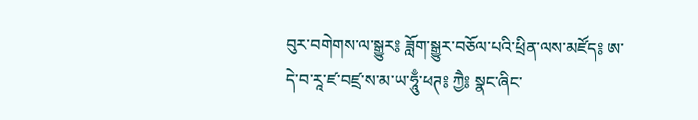བུར་བགེགས་ལ་སྒྱུར༔ ཟློག་སྒྱུར་བཅོལ་པའི་ཕྲིན་ལས་མཛོད༔ ཨ་དེ་བ་རཱ་ཛ་བཛྲ་ས་མ་ཡ་ཧཱུྃ་ཕཊ༔ ཀྱཻ༔ སྣང་ཞིང་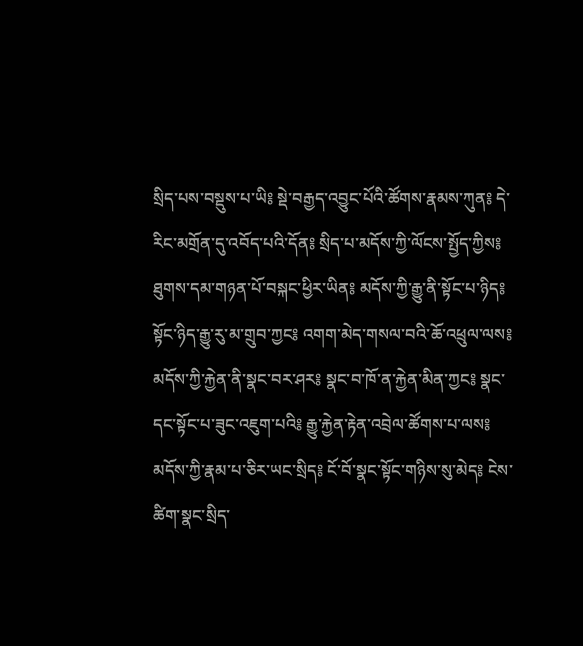སྲིད་པས་བསྡུས་པ་ཡི༔ སྡེ་བརྒྱད་འབྱུང་པོའི་ཚོགས་རྣམས་ཀུན༔ དེ་རིང་མགྲོན་དུ་འབོད་པའི་དོན༔ སྲིད་པ་མདོས་ཀྱི་ལོངས་སྤྱོད་ཀྱིས༔ ཐུགས་དམ་གཉན་པོ་བསྐང་ཕྱིར་ཡིན༔ མདོས་ཀྱི་རྒྱུ་ནི་སྟོང་པ་ཉིད༔ སྟོང་ཉིད་རྒྱུ་རུ་མ་གྲུབ་ཀྱང༔ འགག་མེད་གསལ་བའི་ཆོ་འཕྲུལ་ལས༔ མདོས་ཀྱི་རྐྱེན་ནི་སྣང་བར་ཤར༔ སྣང་བ་ཁོ་ན་རྐྱེན་མིན་ཀྱང༔ སྣང་དང་སྟོང་པ་ཟུང་འཇུག་པའི༔ རྒྱུ་རྐྱེན་རྟེན་འབྲེལ་ཚོགས་པ་ལས༔ མདོས་ཀྱི་རྣམ་པ་ཅིར་ཡང་སྲིད༔ ངོ་བོ་སྣང་སྟོང་གཉིས་སུ་མེད༔ ངེས་ཚིག་སྣང་སྲིད་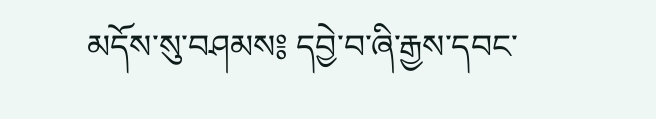མདོས་སུ་བཤམས༔ དབྱེ་བ་ཞི་རྒྱས་དབང་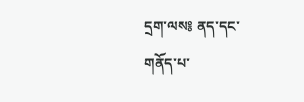དྲག་ལས༔ ནད་དང་གནོད་པ་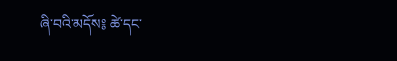ཞི་བའི་མདོས༔ ཚེ་དང་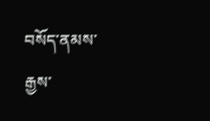བསོད་ནམས་རྒྱས་